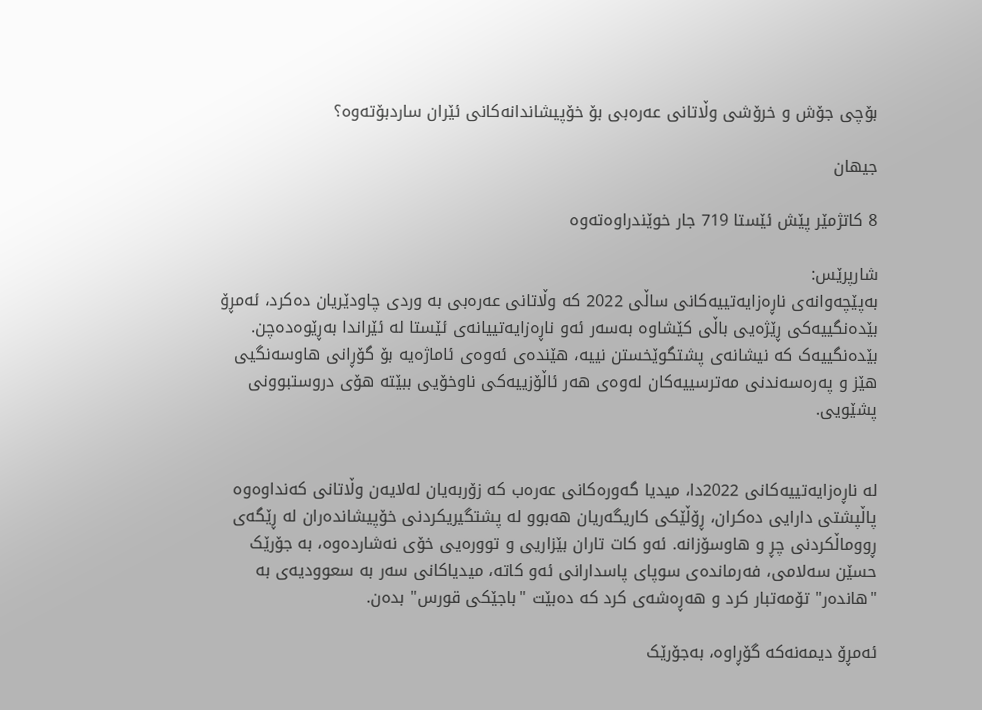بۆچی جۆش و خرۆشی وڵاتانی عەرەبی بۆ خۆپیشاندانەکانی ئێران ساردبۆتەوە؟

جیهان

8 کاتژمێر پێش ئێستا‌ 719 جار خوێندراوه‌ته‌وه

شارپرێس:
بەپێچەوانەی ناڕەزایەتییەکانی ساڵی 2022 کە وڵاتانی عەرەبی بە وردی چاودێریان دەکرد، ئەمڕۆ بێدەنگییەکی ڕێژەیی باڵی کێشاوە بەسەر ئەو ناڕەزایەتییانەی ئێستا لە ئێراندا بەڕێوەدەچن. بێدەنگییەک کە نیشانەی پشتگوێخستن نییە، هێندەی ئەوەی ئاماژەیە بۆ گۆڕانی هاوسەنگیی هێز و پەرەسەندنی مەترسییەکان لەوەی هەر ئاڵۆزییەکی ناوخۆیی ببێتە هۆی دروستبوونی پشێویی.


لە ناڕەزایەتییەکانی 2022دا، میدیا گەورەکانی عەرەب کە زۆربەیان لەلایەن وڵاتانی کەنداوەوە پاڵپشتی دارایی دەکران، ڕۆڵێکی کاریگەریان هەبوو لە پشتگیریکردنی خۆپیشاندەران لە ڕێگەی ڕووماڵکردنی چڕ و هاوسۆزانە. ئەو کات تاران بێزاریی و توورەیی خۆی نەشاردەوە، بە جۆرێک حسێن سەلامی، فەرماندەی سوپای پاسدارانی ئەو کاتە، میدیاکانی سەر بە سعوودیەی بە "هاندەر" تۆمەتبار کرد و هەڕەشەی کرد کە دەبێت "باجێکی قورس" بدەن.

ئەمڕۆ دیمەنەکە گۆڕاوە، بەجۆرێک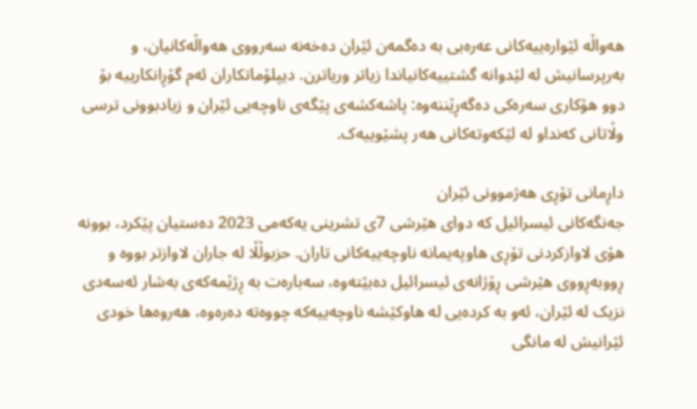هەواڵە ئێوارەییەکانی عەرەبی بە دەگمەن ئێران دەخەنە سەرووی هەواڵەکانیان، و بەرپرسانیش لە لێدوانە گشتییەکانیاندا زیاتر وریاترن. دیپلۆماتکاران ئەم گۆڕانکارییە بۆ دوو هۆکاری سەرەکی دەگەڕێننەوە: پاشەکشەی پێگەی ناوچەیی ئێران و زیادبوونی ترسی وڵاتانی کەنداو لە لێکەوتەکانی هەر پشێوییەک.

داڕمانی تۆڕی هەژموونی ئێران
جەنگەکانی ئیسرائیل کە دوای هێرشی 7ی تشرینی یەکەمی 2023 دەستیان پێکرد، بوونە هۆی لاوازکردنی تۆڕی هاوپەیمانە ناوچەییەکانی تاران. حزبوڵڵا لە جاران لاوازتر بووە و ڕووبەڕووی هێرشی ڕۆژانەی ئیسرائیل دەبێتەوە، سەبارەت بە ڕژێمەکەی بەشار ئەسەدی نزیک لە ئێران، ئەو بە کردەیی لە هاوکێشە ناوچەییەکە چووەتە دەرەوە، هەروەها خودی ئێرانیش لە مانگی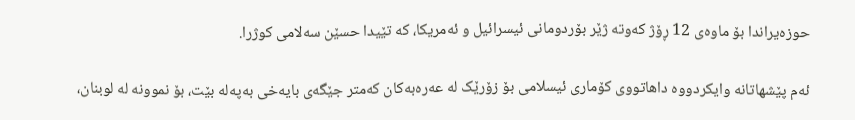حوزەیراندا بۆ ماوەی 12 ڕۆژ کەوتە ژێر بۆردومانی ئیسرائیل و ئەمریکا، کە تێیدا حسێن سەلامی کوژرا.

ئەم پێشهاتانە وایکردووە داهاتووی کۆماری ئیسلامی بۆ زۆرێک لە عەرەبەکان کەمتر جێگەی بایەخی بەپەلە بێت، بۆ نموونە لە لوبنان،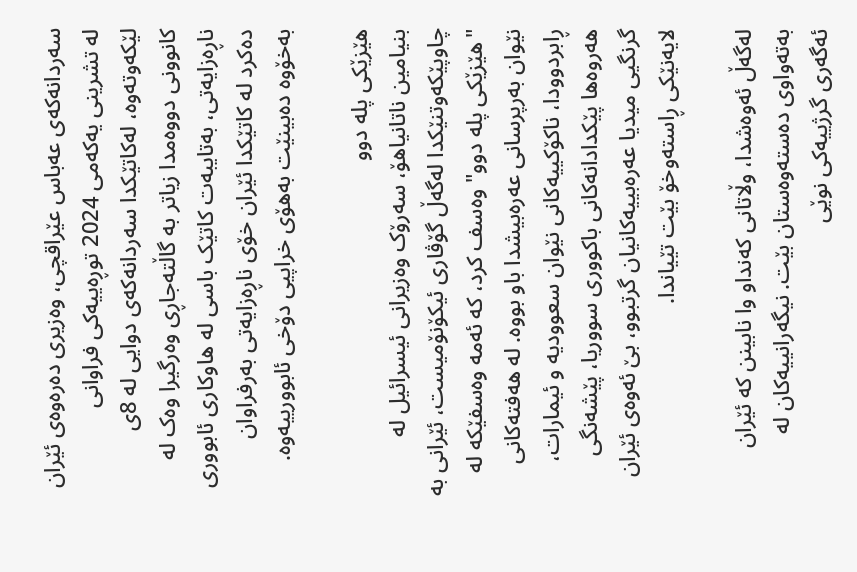سەردانەکەی عەباس عێراقچی، وەزیری دەرەوەی ئێران لە تشرینی یەکەمی 2024 توڕەییەکی فراوانی لێکەوتەوە، لەکاتێکدا سەردانەکەی دوایی لە 8ی کانوونی دووەمدا زیاتر بە گاڵتەجاڕی وەرگیرا وەک لە ناڕەزایەتی، بەتایبەت کاتێک باسی لە هاوکاری ئابووری دەکرد لە کاتێکدا ئێران خۆی ناڕەزایەتی بەرفراوان بەخۆوە دەبینێت بەهۆی خراپیی دۆخی ئابوورییەوە.

هێزێکی پلە دوو
بنیامین ناتانیاهۆ، سەرۆک وەزیرانی ئیسرائیل لە چاوپێکەوتنێکدا لەگەڵ گۆڤاری ئیکۆنۆمیست، ئێرانی بە "هێزێکی پلە دوو" وەسف کرد، کە ئەمە وەسفێکە لە نێوان بەرپرسانی عەرەبیشدا باو بووە. لە هەفتەکانی ڕابردوودا، ناکۆکییەکانی نێوان سعوودیە و ئیمارات، هەروەها پێکدادانەکانی باکووری سووریا، پێشەنگی گرنگیی میدیا عەرەبییەکانیان گرتبوو، بێ ئەوەی ئێران لایەنێکی ڕاستەوخۆ بێت تێیاندا.

لەگەڵ ئەوەشدا، وڵاتانی کەنداو وا نابینن کە ئێران بەتەواوی دەستەوەستان بێت. نیگەرانییەکان لە ئەگەری گرژییەکی نوێی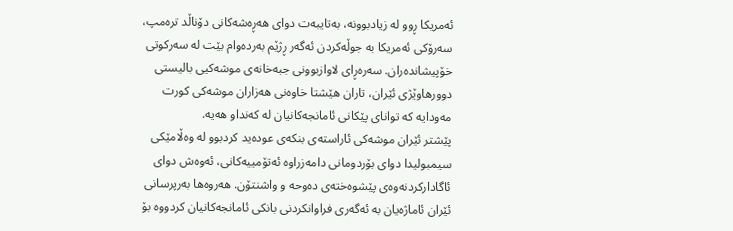ئەمریکا ڕوو لە زیادبوونە، بەتایبەت دوای هەڕەشەکانی دۆناڵد ترەمپ، سەرۆکی ئەمریکا بە جوڵەکردن ئەگەر ڕژێم بەردەوام بێت لە سەرکوتی خۆپیشاندەران. سەرەڕای لاوازبوونی جبەخانەی موشەکیی بالیستی دوورهاوێژی ئێران، تاران هێشتا خاوەنی هەزاران موشەکی کورت مەودایە کە توانای پێکانی ئامانجەکانیان لە کەنداو هەیە.
پێشتر ئێران موشەکی ئاراستەی بنکەی عودەید کردبوو لە وەڵامێکی سیمبولیدا دوای بۆردومانی دامەزراوە ئەتۆمییەکانی، ئەوەش دوای ئاگادارکردنەوەی پێشوەختەی دەوحە و واشنتۆن. هەروەها بەرپرسانی ئێران ئاماژەیان بە ئەگەری فراوانکردنی بانکی ئامانجەکانیان کردووە بۆ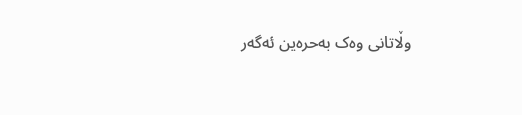وڵاتانی وەک بەحرەین ئەگەر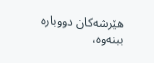هێرشەکان دووبارە ببنەوە،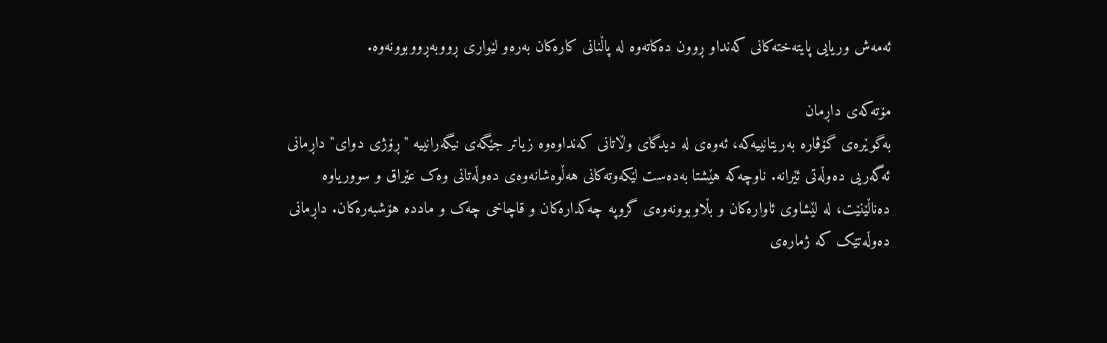ئەمەش وریایی پایتەختەکانی کەنداو ڕوون دەکاتەوە لە پاڵنانی کارەکان بەرەو لێواری ڕووبەڕووبوونەوە.

مۆتەکەی داڕمان
بەگوێرەی گۆڤارە بەریتانییەکە، ئەوەی لە دیدگای وڵاتانی کەنداوەوە زیاتر جێگەی نیگەرانییە "ڕۆژی دوای" داڕمانی ئەگەریی دەوڵەتی ئێرانە. ناوچەکە هێشتا بەدەست لێکەوتەکانی هەڵوەشانەوەی دەوڵەتانی وەک عێراق و سووریاوە دەناڵێنێت، لە لێشاوی ئاوارەکان و بڵاوبوونەوەی گروپە چەکدارەکان و قاچاخی چەک و ماددە هۆشبەرەکان. داڕمانی دەوڵەتێک کە ژمارەی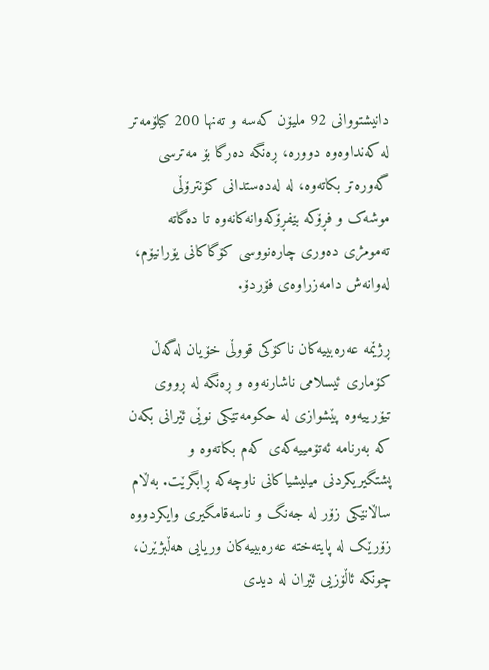دانیشتووانی 92 ملیۆن کەسە و تەنها 200 کیلۆمەتر لە کەنداوەوە دوورە، ڕەنگە دەرگا بۆ مەترسی گەورەتر بکاتەوە، لە لەدەستدانی کۆنترۆڵی موشەک و فڕۆکە بێفڕۆکەوانەکانەوە تا دەگاتە تەمومژی دەوری چارەنووسی کۆگاکانی یۆرانیۆم، لەوانەش دامەزراوەی فۆردۆ.

ڕژێمە عەرەبییەکان ناکۆکی قووڵی خۆیان لەگەڵ کۆماری ئیسلامی ناشارنەوە و ڕەنگە لە ڕووی تیۆرییەوە پێشوازی لە حکومەتێکی نوێی ئێرانی بکەن کە بەرنامە ئەتۆمییەکەی کەم بکاتەوە و پشتگیریکردنی میلیشیاکانی ناوچەکە ڕابگرێت. بەڵام ساڵانێکی زۆر لە جەنگ و ناسەقامگیری وایکردووە زۆرێک لە پایتەختە عەرەبییەکان وریایی هەڵبژێرن، چونکە ئاڵۆزیی ئێران لە دیدی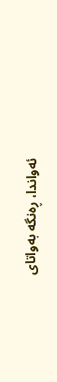ئەواندا، ڕەنگە بەواتای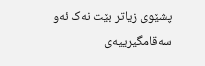پشێوی زیاتر بێت نەک ئەو سەقامگیرییەی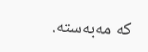کە مەبەستە.